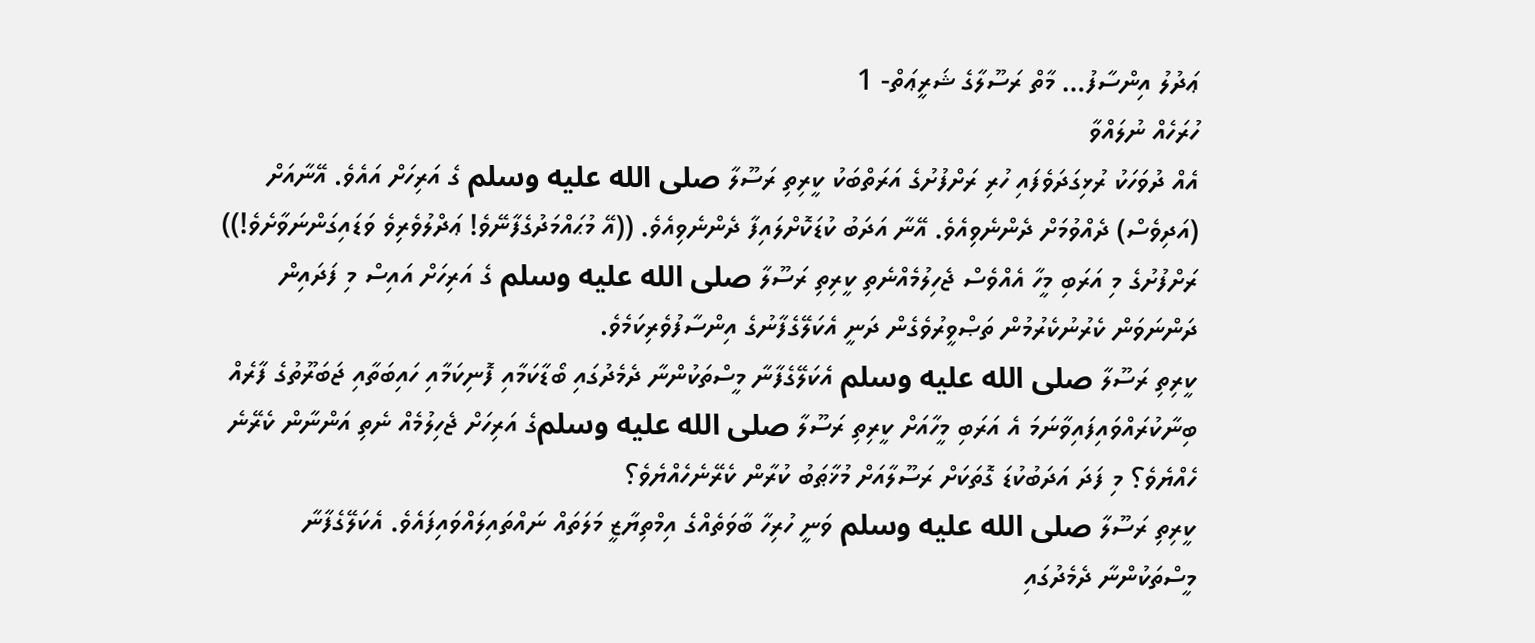ޢަދުލު އިންސާފު… މާތް ރަސޫލާގެ ޝަރީޢަތް- 1
ހުރަހެއް ނުލައްވާ
އެއް ދުވަހަކު ރުޅިގަދަވެފައި ހުރި ރަށްފުށުގެ އަރަތްބަކު ކީރިތި ރަސޫލާ صلى الله عليه وسلم ގެ އަރިހަށް އައެވެ. އޭނާއަށް (އަދިވެސް) ދެއްވުމަށް ދެންނެވިއެވެ. އޭނާ އަދަބު ކުޑަކޮށްލައިފާ ދެންނެވިއެވެ. ((އޭ މުޙައްމަދުގެފާނޭވެ! ޢަދްލުވެރިވެ ވަޑައިގަންނަވާށެވެ!))
ރަށްފުށުގެ މި އަރަބި މީހާ އެއްވެސް ޖެހިލުމެއްނެތި ކީރިތި ރަސޫލާ صلى الله عليه وسلم ގެ އަރިހަށް އައިސް މި ފަދައިން ދަންނަވަން ކެރުނުކެރުމުން ތަޞްވީރުވެގެން ދަނީ އެކަލޭގެފާނުގެ އިންސާފުވެރިކަމެވެ.
ކީރިތި ރަސޫލާ صلى الله عليه وسلم އެކަލޭގެފާނާ މީސްތަކުންނާ ދެމެދުގައި ބޯޑާކަމާއި ފޮނިކަމާއި ހައިބަތާއި ޖަބަރޫތުގެ ފާރެއް ބިނާކުރައްވައިފައިވާނަމަ އެ އަރަބި މީހާއަށް ކީރިތި ރަސޫލާ صلى الله عليه وسلمގެ އަރިހަށް ޖެހިލުމެއް ނެތި އަންނާން ކެރޭނެ ހެއްޔެވެ؟ މި ފަދަ އަދަބުކުޑަ ގޮތަކަށް ރަސޫލާއަށް މުޚާޠަބު ކުރާން ކެރޭނެހެއްޔެވެ؟
ކީރިތި ރަސޫލާ صلى الله عليه وسلم ވަނީ ހުރިހާ ބާވަތެއްގެ އިމްތިޔާޒީ މަލަތައް ނައްތައިލައްވައިފައެވެ. އެކަލޭގެފާނާ މީސްތަކުންނާ ދެމެދުގައި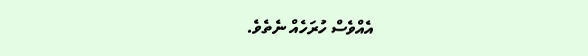އެއްވެސް ހުރަހެއް ނެތެވެ.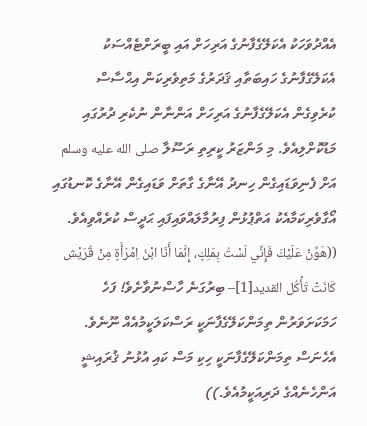އެއްދުވަހަކު އެކަލޭގެފާނުގެ އަރިހަށް އައި ބީރަށްޓެއްސަކު އެކަލޭގެފާނުގެ ހައިބަތާއި ޤަދަރުގެ މަތިވެރިކަން އިޙްސާސް ކުރެވިގެން އެކަލޭގެފާނުގެ އަރިހަށް އަންނާން ނުކެރި ދުރުގައި މަޑުކޮށްލިއެވެ. މި މަންޒަރު ކީރިތި ރަސޫލާ صلى الله عليه وسلم އަށް ފެނިވަޑައިގެން ހިނދު އޭނާގެ ގާތަށް ވަޑައިގެން އޭނާގެ ކޮނޑުގައި އޯގާވެރިކަމާއެކު އަތްޕުޅުން ފިރުމާލައްވައިފައި ޙަދީސް ކުރެއްވިއެވެ. ((هَوِّنْ عَلَيْكَ فَإِنِّي لَسْتُ بِمَلِكٍ، إِنَّمَا أَنَا ابْنُ اِمْرَأَةٍ مِنْ قُرَيْش كَانَتْ تَأْكُل القديد[1]– ބިރުގަނެ ހާސްނުވާށެވެ! ފަހެ ހަމަކަށަވަރުން ތިމަންކަލޭގެފާނަކީ ރަސްކަލަކީމުއެއް ނޫނެވެ. އެހެނަސް ތިމަންކަލޭގެފާނަކީ ހިކި މަސް ކައި އުޅުނު ޤުރައިޝީ އަންހެނެއްގެ ދަރިއަކީމުއެވެ.))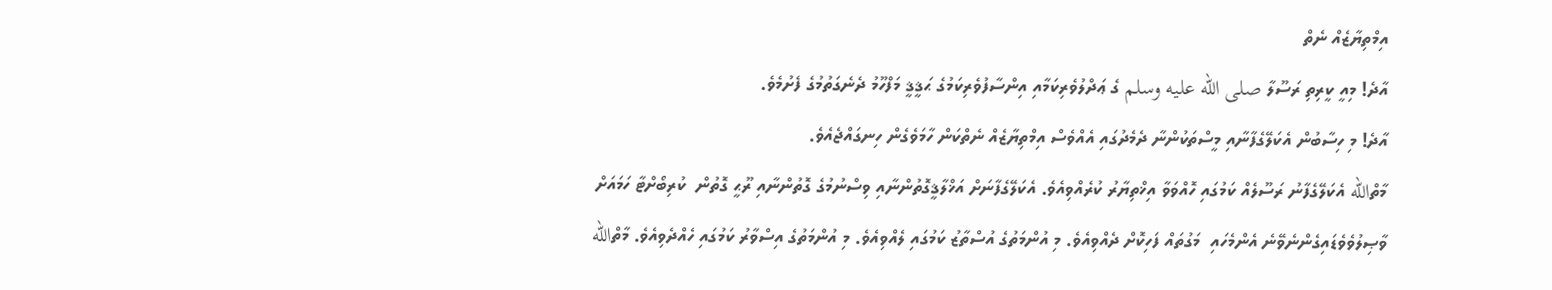އިމްތިޔާޒެއް ނެތް
އާދެ! މިއީ ކީރިތި ރަސޫލާ صلى الله عليه وسلم ގެ ޢަދްލުވެރިކަމާއި އިންސާފުވެރިކަމުގެ ޙަޤީޤީ މަފްހޫމު ދެނެގަތުމުގެ ފެށުމެވެ.
އާދެ! މި ހިސާބުން އެކަލޭގެފާނާއި މީސްތަކުންނާ ދެމެދުގައި އެއްވެސް އިމްތިޔާޒެއް ނެތްކަން ހާމަވެގެން ހިނގައްޖެއެވެ.
މާތްالله އެކަލޭގެފާނު ރަސޫލެއް ކަމުގައި ހޮއްވަވާ އިޚްތިޔާރު ކުރެއްވިއެވެ. އެކަލޭގެފާނަށް އަޚްލާޤީގޮތުންނާއި ވިސްނުމުގެ ގޮތުންނާއި ރޫޙީ ގޮތުން  ކުރިބޯށްޓާ ހަމައަށް ވާޞިލުވެވެޑައިގެންނެވޭނެ އެންމެހައި  މަގުތައް ފަހިކޮށް ދެއްވިއެވެ. މި އުންމަތުގެ އުސްތާޒު ކަމުގައި ލެއްވިއެވެ. މި އުންމަތުގެ އިސްވާރު ކަމުގައި ހެއްދެވިއެވެ. މާތްالله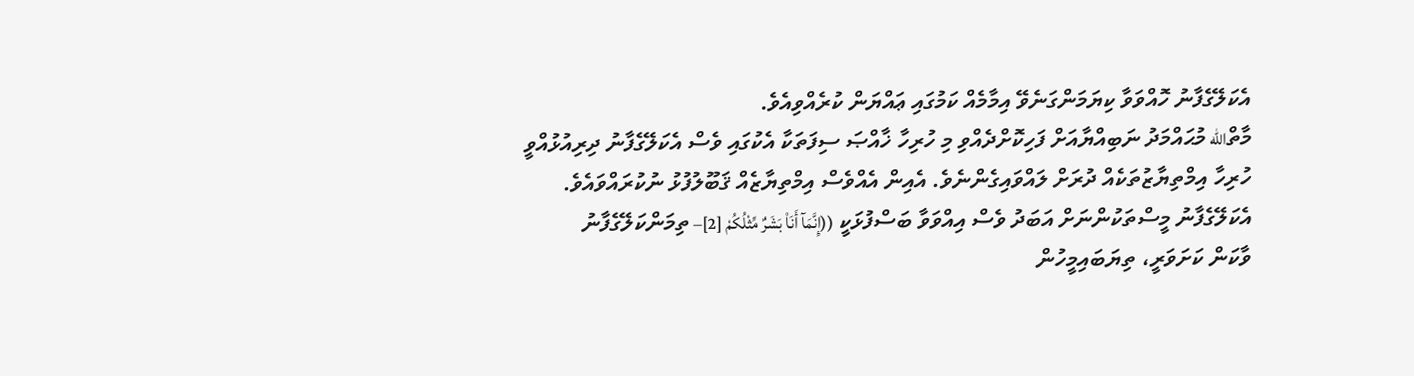އެކަލޭގެފާނު ހޮއްވަވާ ކިޔަމަންގަނެވޭ އިމާމެއް ކަމުގައި ޢައްޔަން ކުރެއްވިއެވެ.
މާތްالله މުޙައްމަދު ނަބިއްޔާއަށް ފަހިކޮށްދެއްވި މި ހުރިހާ ޚާއްޞަ ސިފަތަކާ އެކުގައި ވެސް އެކަލޭގެފާނު ދިރިއުޅުއްވީ ހުރިހާ އިމްތިޔާޒުތަކެއް ދުރަށް ލައްވައިގެންނެވެ. އެއިން އެއްވެސް އިމްތިޔާޒެއް ޤަބޫލުފުޅު ނުކުރައްވައެވެ.
އެކަލޭގެފާނު މީސްތަކުންނަށް އަބަދު ވެސް އިއްވަވާ ބަސްފުޅަކީ ((إِنَّمَآ أَنَا۠ بَشَرٌ مِّثْلُكُمْ [2]– ތިމަންކަލޭގެފާނު ވާކަން ކަށަވަރީ، ތިޔަބައިމީހުން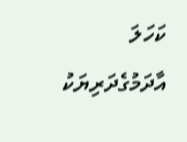ކަހަލަ އާދަމުގެދަރިޔަކު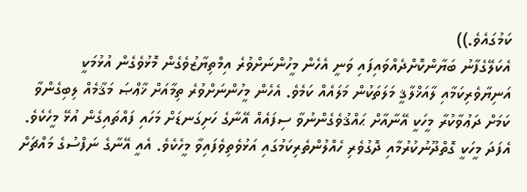ކަމުގައެވެ.))
އެކަލޭގެފާނު ބަޔާންކޮށްދެއްވައިފައި ވަނީ އެހެން މީހުންނަށްވުރެ އިމްތިޔާޒުވެގެން މޮޅުވެގެން އުޅުމަކީ އަނިޔާވެރިކަމާއި ލާއަޚްލާޤީ މަލަތަކުން މަލައެއް ކަމެވެ. އެހެން މީހުންނަށްވުރެ ތިމާއަށް ޚާޢްޞަ މަޤާމެއް ލިބިގެންވާ ކަމަށް ދަޢުވާކުރާ މީހަކީ އޭނާއާށް ޙައްޤުވެގެންނުވާ ސިފައެއް އޭނާގެ ހަށިގަނޑަށް މަހައި ފައްތައިގެން އުޅޭ މީހެކެވެ. އެފަދަ މީހަކީ ގޮތްދޫނުކުރުމާއި ދޮގުވެރި ހެއްލުންތެރިކަމުގައި އަޅުވެތިވެފައިވާ މީހެކެވެ. އެއީ އޭނާގެ ނަފްސުގެ މައްޗަށް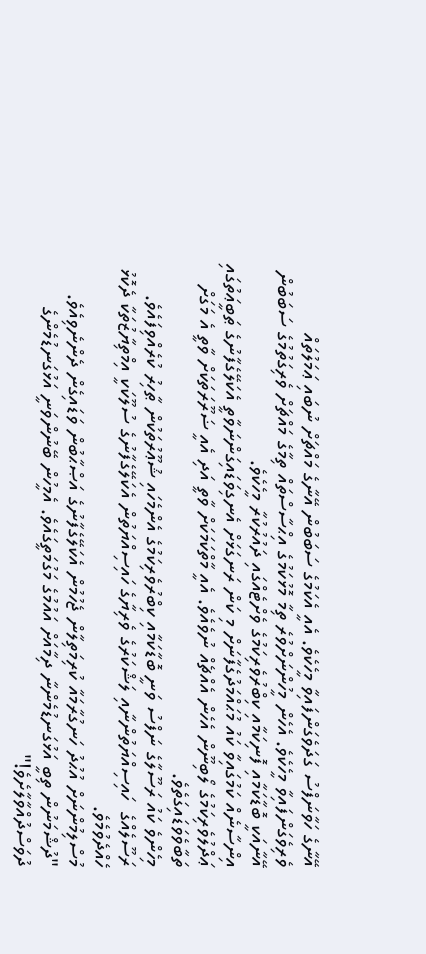އޭނާގެ ހަވާނަފްސު ގަދަވެގަންފައިވާ މީހެކެވެ. އެއީ އެކަމުގެ ސަބަބުން އޭނާގެ މައްޗަށް ނުބައި ޢަމަލުތައް ވެރިވެގަންފައިވާ މީހެކެވެ. އެހެން މީހުންނަށްވުރެ ތިމާ މޮޅުކަމުގެ އިޙްސާސްތައް ތިމާގެ މައްޗަށް ވެރިގަތުމުގެ ސަބަބުން އޭނާއަކީ ބޮޑާކަމާއި ފޮނިކަމާއި ކިބްރުވެރިކަމުގެ ވެށްޓެއްގައި ދައުރުކުރާ މީހެކެވެ.
އިންސާނެއް ކަމުގައިވާ ކައު މުޙައްމަދުގެފާނަށް މި ކަން ރަނގަޅަށް އެނގިވަޑައިގަންނަވާތީ އެކަލޭގެފާނުގެ ޠަބީޢަތުގައި ޢަދްލުވެރިކަމުގެ ލޯބިނޫން އެހެން އެއްޗެއް ނުވެއެވެ. އެއީ މާތްކަމަކަށް ވާތީ އަދި އެއީ ޟަރޫރަތަކަށް ވާތީ އެ މަގަށް ތަބާވެވަޑައިގަތެވެ.
މިހެންވެ ކައު ރަސޫލާގެ ނަފްސު ވަނީ ބޮޑާކަމާއި ކިބްރުވެރިކަމުގެ އެންމެހައި ޝުޢޫރުތަކުން ޠާހިރު ކުރެއްވިފައެވެ.
ރަސޫލެއްގެ  ހައިސިއްޔަތުންނާއި ލަޝްކަރުގެ ވެރިޔާގެ ހައިސިއްޔަތުން އެކަލޭގެފާނުގެ ސުލޫކަކީ އިމްތިޔާޒުތަކާ ދެކޮޅު ހެއްދެވުމެވެ.
މުސްލިމުންނަށް އުޙުދު ހަނގުރާމައާ ކުރިމަތިލާން ޖެހުމުން އެކަލޭގެފާނުގެ އަޞްޙާބުން ވަޑައިގެން ދެންނެވިއެވެ. "ދުޝްމަނުން ތިބީ އަޅުގަނޑުމެންނާ ދިމާއަށް އައުމުގެ މަގުމަތީގައެވެ. އެމީހުން ބޭނުންވަނީ އަޅުގަނޑުމެންގެ ދުވަސްދުއްވާލާށެވެ!"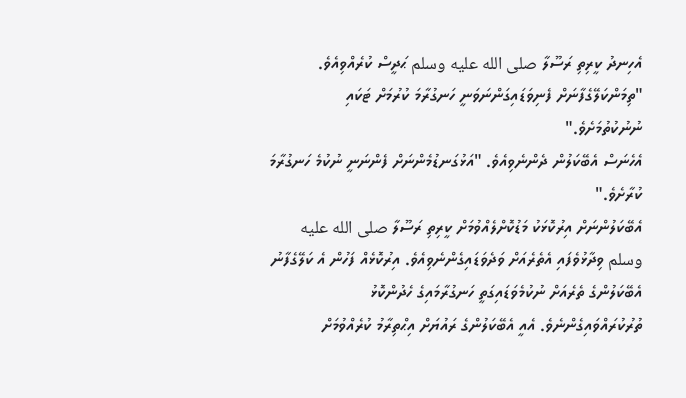އެހިނދު ކީރިތި ރަސޫލާ صلى الله عليه وسلم ޙަދީސް ކުރެއްވިއެވެ. "ތިމަންކަލޭގެފާނަށް ފެނިވަޑައިގަންނަވަނީ ހަނގުރާމަ ކުރުމަށް ޓަކައި ނުނުކުތުމަށެވެ."
އެހެނަސް އެބޭކަލުން ދެންނެވިއެވެ. "އަޅުގަނޑުމެންނަށް ފެންނަނީ ނުކުމެ ހަނގުރާމަ ކުރާށެވެ."
އެބޭކަލުންނަށް އިރުކޮޅަކު މަޑުކޮށްލެއްވުމަށް ކީރިތި ރަސޫލާ صلى الله عليه وسلم ވިދާޅުވެފައި އެތެރެއަށް ވަދެވަޑައިގެންނެވިއެވެ. އިރުކޮޅެއް ފަހުން އެ ކަލޭގެފާނު އެބޭކަލުންގެ ތެރެއަށް ނުކުމެވަޑައިގަތީ ހަނގުރާމައިގެ ހެދުންކޮޅު ތުރުކުރައްވައިގެންނެވެ. އެއީ އެބޭކަލުންގެ ރައުޔަށް އިޙްތިރާމު ކުރެއްވުމަށް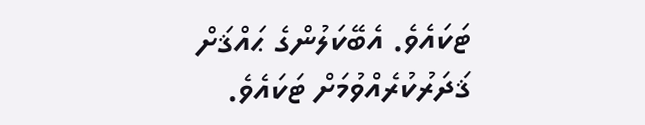ޓަކައެވެ. އެބޭކަލުންގެ ޙައްޤަށް ޤަދަރުކުރެއްވުމަށް ޓަކައެވެ.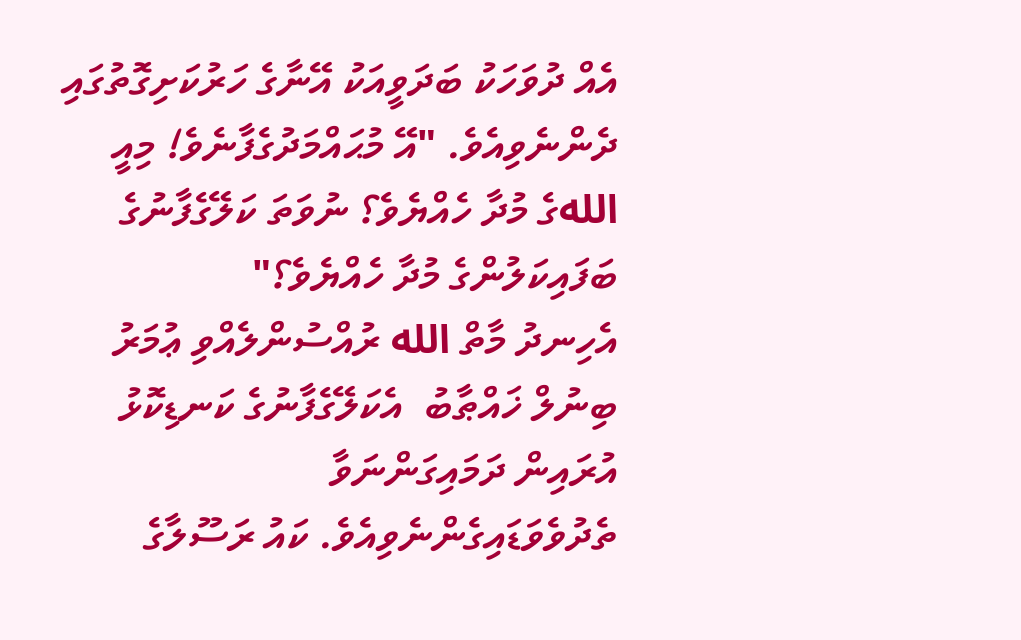އެއް ދުވަހަކު ބަދަވީއަކު އޭނާގެ ހަރުކަށިގޮތުގައި ދެންނެވިއެވެ. "އޭ މުޙައްމަދުގެފާނެވެ! މިއީ اللهގެ މުދާ ހެއްޔެވެ؟ ނުވަތަ ކަލޭގެފާނުގެ ބަފައިކަލުންގެ މުދާ ހެއްޔެވެ؟"
އެހިނދު މާތް الله ރުއްސުންލެއްވި ޢުމަރު ބިނުލް ޚައްޠާބު  އެކަލޭގެފާނުގެ ކަނޑިކޮޅު އުރައިން ދަމައިގަންނަވާ ތެދުވެވަޑައިގެންނެވިއެވެ. ކައު ރަސޫލާގެ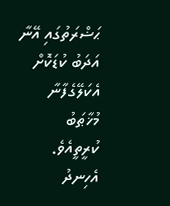ޙަޟްރަތުގައި އޭނާ އަދަބު ކުޑަކޮށް އެކަލޭގެފާނާ މުޚާޠަބު ކުރީތީއެވެ. އެހިނދު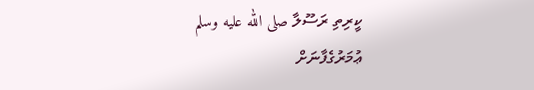ކީރިތި ރަސޫލާ صلى الله عليه وسلم ޢުމަރުގެފާނަށް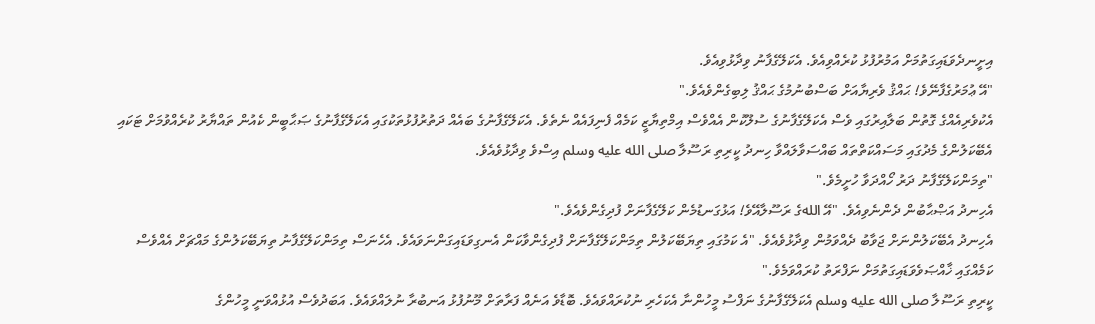އިށީނދެވަޑައިގަތުމަށް އަމުރުފުޅު ކުރެއްވިއެވެ. އެކަލޭގެފާނު ވިދާޅުވިއެވެ.
"އޭ ޢުމަރުގެފާނޭވެ! ޙައްޤު ވެރިޔާއަށް ބަސްބުނުމުގެ ޙައްޤު ލިބިގެންވެއެވެ."
އެކުވެރިއެއްގެ ގޮތުން ބަލާއިރުގައި ވެސް އެކަލޭގެފާނުގެ ސުލޫކުން އެއްވެސް އިމްތިޔާޒީ ކަމެއް ފެނިފައެއް ނެތެވެ. އެކަލޭގެފާނުގެ ބައެއް ދަތުރުފުޅުތަކުގައި އެކަލޭގެފާނުގެ ޞަޙާބީން ކެއުން ތައްޔާރު ކުރެއްވުމަށް ޓަކައި އެބޭކަލުންގެ މެދުގައި މަސައްކަތްތައް ބައްސަވާލައްވާ ހިނދު ކީރިތި ރަސޫލާ صلى الله عليه وسلم އިސްވެ ވިދާޅުވެއެވެ.
"ތިމަންކަލޭގެފާނު ދަރު ހޯއްދަވާ ހުށީމެވެ."
އެހިނދު އަޞްޙާބުން ދެންނެވިއެވެ. "އޭ اللهގެ ރަސޫލާއޭވެ! އަޅުގަނޑުމެން ކަލޭގެފާނަށް ފުދިގެންވެއެވެ."
އެހިނދު އެބޭކަލުންނަށް ޖަވާބު ދެއްވަމުން ވިދާޅުވެއެވެ. "އެ ކަމުގައި ތިޔަބޭކަލުން ތިމަންކަލޭގެފާނަށް ފުދިގެންވާކަން އެނގިވަޑައިގަންނަވައެވެ. އެހެނަސް ތިމަންކަލޭގެފާނު ތިޔަބޭކަލުންގެ މައްޗަށް އެއްވެސް ކަމެއްގައި ޚާއްޞަވެވަޑައިގަތުމަށް ނަފްރަތު ކުރައްވަމެވެ."
ކީރިތި ރަސޫލާ صلى الله عليه وسلم އެކަލޭގެފާނުގެ ނަފްސު މީހުންނާ އެކަހެރި ނުކުރައްވައެވެ. ބޮޑާވެ އަނެއް ފަރާތަށް މޫނުފުޅު އަނބުރާ ނުލައްވައެވެ. އަބަދުވެސް އުޅުއްވަނީ މީހުންގެ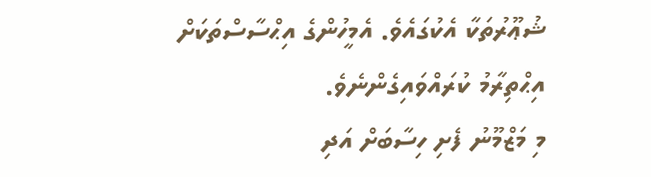ޝުޢޫރުތަކާ އެކުގައެވެ. އެމީހުންގެ އިޙްސާސްތަކަށް އިޙްތިރާމު ކުރައްވައިގެންނެވެ.
މި މަޒްމޫނު ފެށި ހިސާބަށް އަދި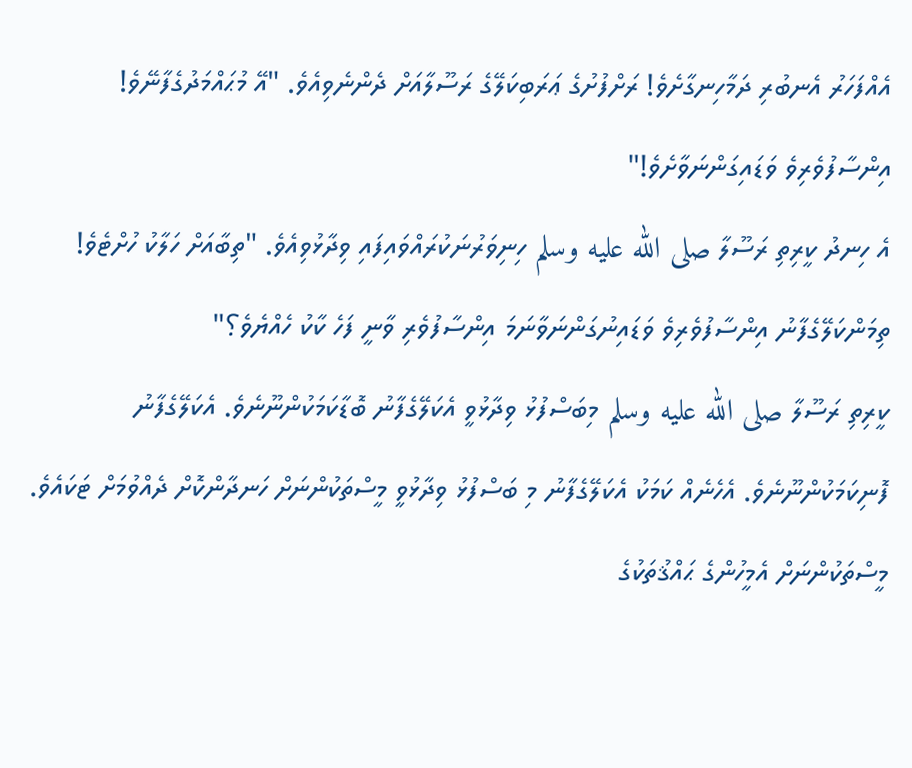އެއްފަހަރު އެނބުރި ދަމާހިނގާށެވެ! ރަށްފުށުގެ ޢަރަބިކަލޭގެ ރަސޫލާއަށް ދެންނެވިއެވެ. "އޭ މުޙައްމަދުގެފާނޭވެ! އިންސާފުވެރިވެ ވަޑައިގަންނަވާށެވެ!"
އެ ހިނދު ކީރިތި ރަސޫލާ صلى الله عليه وسلم ހިނިވަރުނަކުރައްވައިފައި ވިދާޅުވިއެވެ. "ތިބާއަށް ހަލާކު ހުށްޓެވެ! ތިމަންކަލޭގެފާނު އިންސާފުވެރިވެ ވަޑައިނުގަންނަވާނަމަ އިންސާފުވެރި ވާނީ ފަހެ ކާކު ހެއްޔެވެ؟"
ކީރިތި ރަސޫލާ صلى الله عليه وسلم މިބަސްފުޅު ވިދާޅުވީ އެކަލޭގެފާނު ބޮޑާކަމަކުންނޫނެވެ. އެކަލޭގެފާނު ފޮނިކަމަކުންނޫނެވެ. އެހެނެއް ކަމަކު އެކަލޭގެފާނު މި ބަސްފުޅު ވިދާޅުވީ މީސްތަކުންނަށް ހަނދާންކޮށް ދެއްވުމަށް ޓަކައެވެ. މީސްތަކުންނަށް އެމީހުންގެ ޙައްޤުތަކުގެ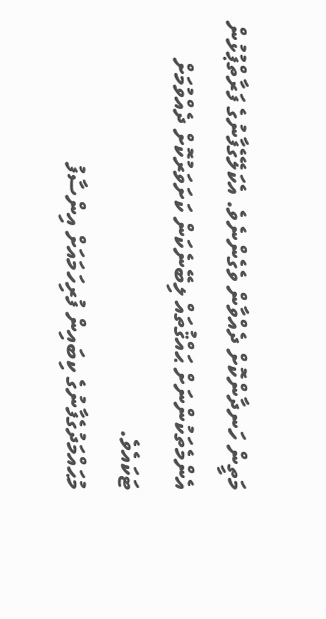މަތީން ހަނދާންކޮށް ދެއްވާން ވެގެންނެވެ. އެކަލޭގެފާނުގެ ފަރާތްޕުޅުން އެންމެތަކުންނަށް ޙައްޤުތައް ލިބޭނެކަން ކަށަވަރުކޮށް ދެއްވުމަށް ޓަކައެވެ.
މުޙައްމަދުގެފާނުގެ ކިބައިން ފުރިހަމައަށް އިންސާފު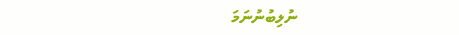ނުލިބުނުނަމަ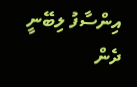އިންސާފު ލިބޭނީ ދެން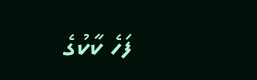ފަހެ ކާކުގެ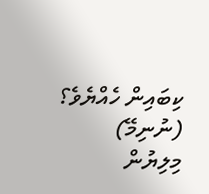ކިބައިން ހެއްޔެވެ؟
(ނުނިމޭ)
މިލިޔުން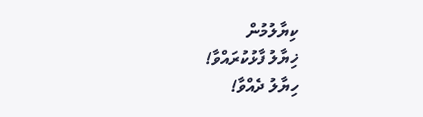ކިޔާލުމުން
ޚިޔާލު ފާޅުކުރައްވާ!
ހިޔާލު ދެއްވާ!